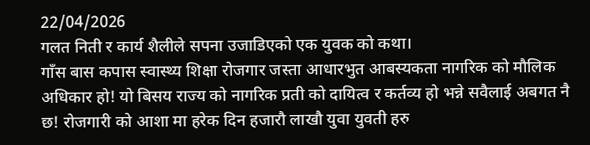22/04/2026
गलत निती र कार्य शैलीले सपना उजाडिएको एक युवक को कथा।
गाँस बास कपास स्वास्थ्य शिक्षा रोजगार जस्ता आधारभुत आबस्यकता नागरिक को मौलिक अधिकार हो! यो बिसय राज्य को नागरिक प्रती को दायित्व र कर्तव्य हो भन्ने सवैलाई अबगत नै छ! रोजगारी को आशा मा हरेक दिन हजारौ लाखौ युवा युवती हरु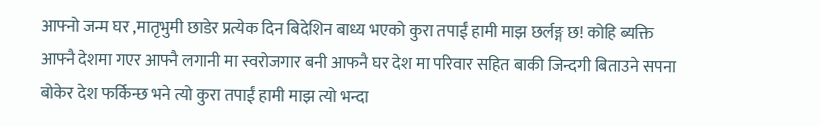आफ्नो जन्म घर ,मातृभुमी छाडेर प्रत्येक दिन बिदेशिन बाध्य भएको कुरा तपाईं हामी माझ छर्लङ्ग छ! कोहि ब्यक्ति आफ्नै देशमा गएर आफ्नै लगानी मा स्वरोजगार बनी आफनै घर देश मा परिवार सहित बाकी जिन्दगी बिताउने सपना बोकेर देश फर्किन्छ भने त्यो कुरा तपाईं हामी माझ त्यो भन्दा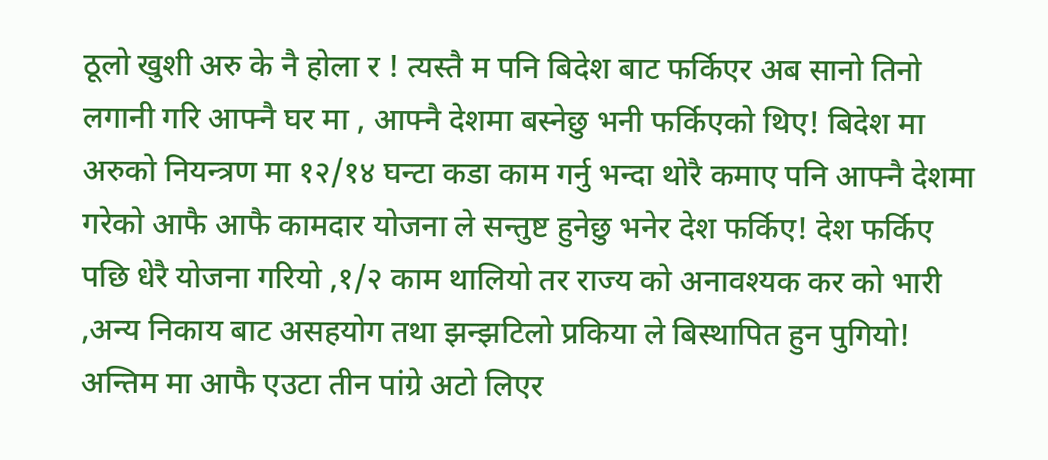ठूलो खुशी अरु के नै होला र ! त्यस्तै म पनि बिदेश बाट फर्किएर अब सानो तिनो लगानी गरि आफ्नै घर मा , आफ्नै देशमा बस्नेछु भनी फर्किएको थिए! बिदेश मा अरुको नियन्त्रण मा १२/१४ घन्टा कडा काम गर्नु भन्दा थोरै कमाए पनि आफ्नै देशमा गरेको आफै आफै कामदार योजना ले सन्तुष्ट हुनेछु भनेर देश फर्किए! देश फर्किए पछि धेरै योजना गरियो ,१/२ काम थालियो तर राज्य को अनावश्यक कर को भारी ,अन्य निकाय बाट असहयोग तथा झन्झटिलो प्रकिया ले बिस्थापित हुन पुगियो! अन्तिम मा आफै एउटा तीन पांग्रे अटो लिएर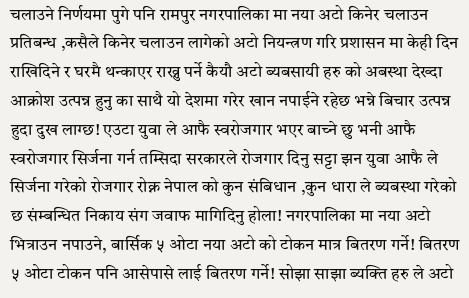चलाउने निर्णयमा पुगे पनि रामपुर नगरपालिका मा नया अटो किनेर चलाउन प्रतिबन्ध ,कसैले किनेर चलाउन लागेको अटो नियन्त्रण गरि प्रशासन मा केही दिन राखिदिने र घरमै थन्काएर राख्नु पर्ने कैयौ अटो ब्यबसायी हरु को अबस्था देख्दा आक्रोश उत्पन्न हुनु का साथै यो देशमा गरेर खान नपाईने रहेछ भन्ने बिचार उत्पन्न हुदा दुख लाग्छ! एउटा युवा ले आफै स्वरोजगार भएर बाच्ने छु भनी आफै स्वरोजगार सिर्जना गर्न तम्सिदा सरकारले रोजगार दिनु सट्टा झन युवा आफै ले सिर्जना गरेको रोजगार रोक्न नेपाल को कुन संबिधान ,कुन धारा ले ब्यबस्था गरेको छ संम्बन्धित निकाय संग जवाफ मागिदिनु होला! नगरपालिका मा नया अटो भित्राउन नपाउने, बार्सिक ५ ओटा नया अटो को टोकन मात्र बितरण गर्ने! बितरण ५ ओटा टोकन पनि आसेपासे लाई बितरण गर्ने! सोझा साझा ब्यक्ति हरु ले अटो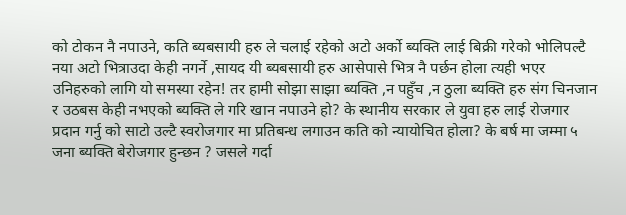को टोकन नै नपाउने, कति ब्यबसायी हरु ले चलाई रहेको अटो अर्को ब्यक्ति लाई बिक्री गरेको भोलिपल्टै नया अटो भित्राउदा केही नगर्ने ,सायद यी ब्यबसायी हरु आसेपासे भित्र नै पर्छन होला त्यही भएर उनिहरुको लागि यो समस्या रहेन! तर हामी सोझा साझा ब्यक्ति ,न पहुँच ,न ठुला ब्यक्ति हरु संग चिनजान र उठबस केही नभएको ब्यक्ति ले गरि खान नपाउने हो? के स्थानीय सरकार ले युवा हरु लाई रोजगार प्रदान गर्नु को साटो उल्टै स्वरोजगार मा प्रतिबन्ध लगाउन कति को न्यायोचित होला? के बर्ष मा जम्मा ५ जना ब्यक्ति बेरोजगार हुन्छन ? जसले गर्दा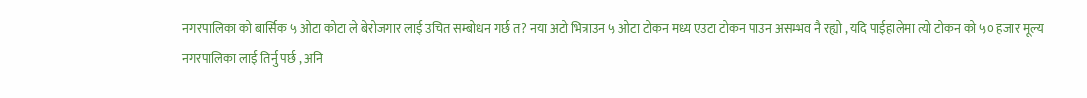नगरपालिका को बार्सिक ५ ओटा कोटा ले बेरोजगार लाई उचित सम्बोधन गर्छ त? नया अटो भित्राउन ५ ओटा टोकन मध्य एउटा टोकन पाउन असम्भव नै रह्यो , यदि पाईहालेमा त्यो टोकन को ५० हजार मूल्य नगरपालिका लाई तिर्नु पर्छ , अनि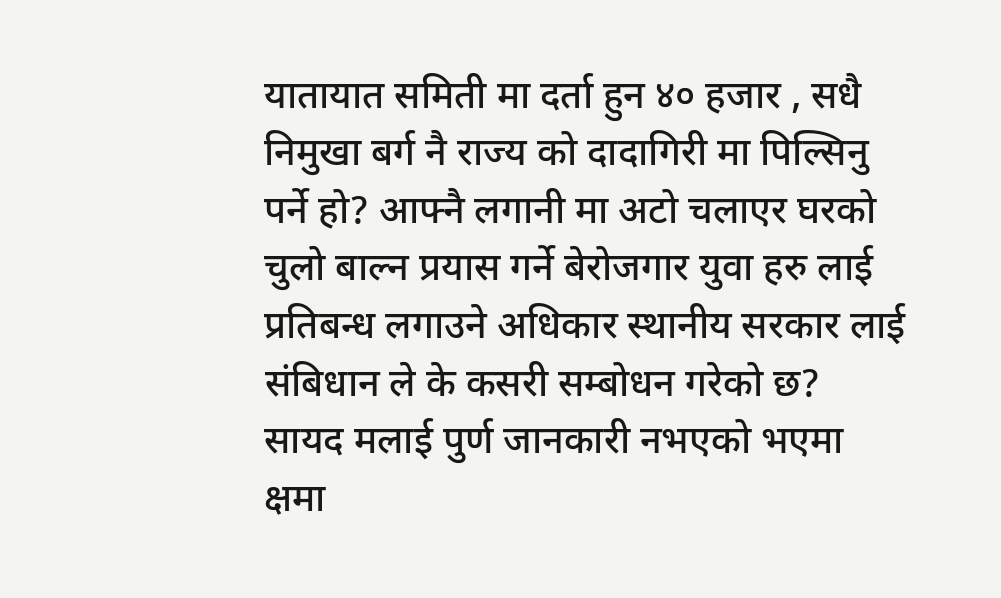यातायात समिती मा दर्ता हुन ४० हजार , सधै निमुखा बर्ग नै राज्य को दादागिरी मा पिल्सिनु पर्ने हो? आफ्नै लगानी मा अटो चलाएर घरको चुलो बाल्न प्रयास गर्ने बेरोजगार युवा हरु लाई प्रतिबन्ध लगाउने अधिकार स्थानीय सरकार लाई संबिधान ले के कसरी सम्बोधन गरेको छ? सायद मलाई पुर्ण जानकारी नभएको भएमा क्षमा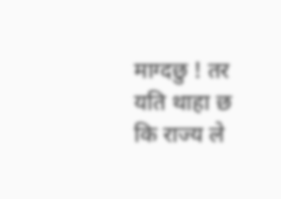माग्दछु ! तर यति थाहा छ कि राज्य ले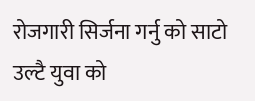रोजगारी सिर्जना गर्नु को साटो उल्टै युवा को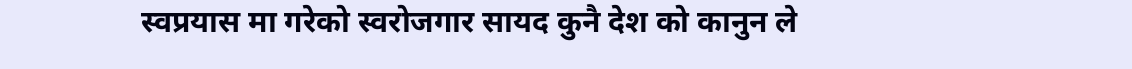स्वप्रयास मा गरेको स्वरोजगार सायद कुनै देश को कानुन ले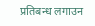प्रतिबन्ध लगाउन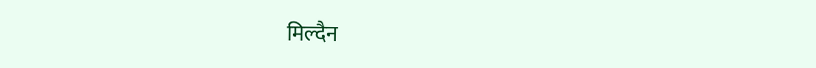मिल्दैन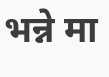भन्ने मा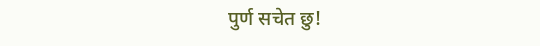पुर्ण सचेत छु!